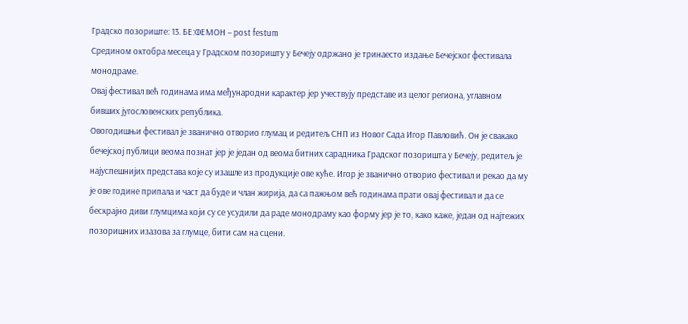Градско позориште: 13. БЕ:ФЕМОН – post festum
Средином октобра месеца у Градском позоришту у Бечеју одржано је тринаесто издање Бечејског фестивала монодраме.
Овај фестивал већ годинама има међународни карактер јер учествују представе из целог региона, углавном бивших југословенских република.
Овогодишњи фестивал је званично отворио глумац и редитељ СНП из Новог Сада Игор Павловић. Он је свакако бечејској публици веома познат јер је један од веома битних сарадника Градског позоришта у Бечеју, редитељ је најуспешнијих представа које су изашле из продукције ове куће. Игор је званично отворио фестивал и рекао да му је ове године припала и част да буде и члан жирија, да са пажњом већ годинама прати овај фестивал и да се бескрајно диви глумцима који су се усудили да раде монодраму као форму јер је то, како каже, један од најтежих позоришних изазова за глумце, бити сам на сцени.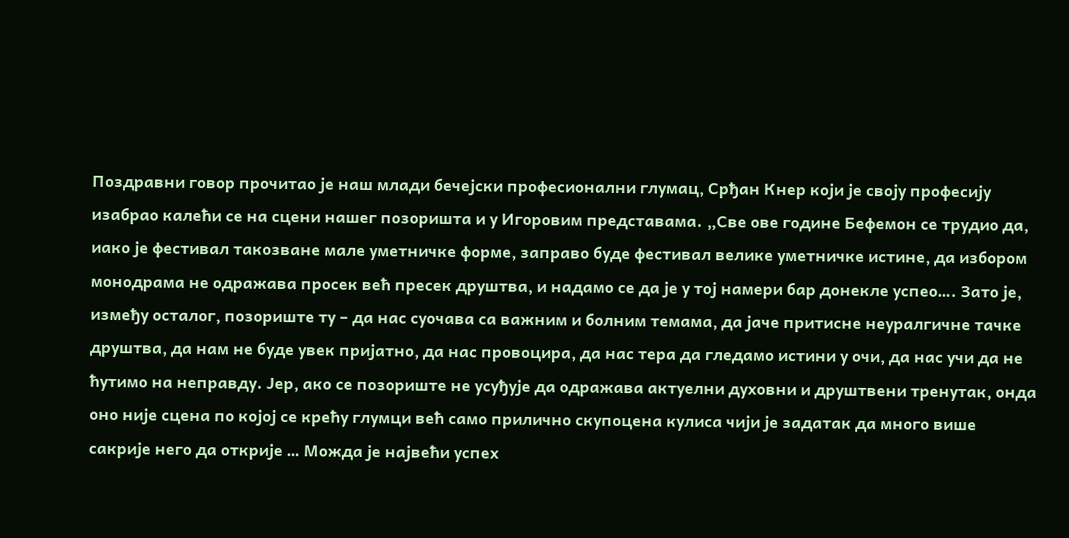Поздравни говор прочитао је наш млади бечејски професионални глумац, Срђан Кнер који је своју професију изабрао калећи се на сцени нашег позоришта и у Игоровим представама. „Све ове године Бефемон се трудио да, иако је фестивал такозване мале уметничке форме, заправо буде фестивал велике уметничке истине, да избором монодрама не одражава просек већ пресек друштва, и надамо се да је у тој намери бар донекле успео…. Зато је, између осталог, позориште ту – да нас суочава са важним и болним темама, да јаче притисне неуралгичне тачке друштва, да нам не буде увек пријатно, да нас провоцира, да нас тера да гледамо истини у очи, да нас учи да не ћутимо на неправду. Јер, ако се позориште не усуђује да одражава актуелни духовни и друштвени тренутак, онда оно није сцена по којој се крећу глумци већ само прилично скупоцена кулиса чији је задатак да много више сакрије него да открије … Можда је највећи успех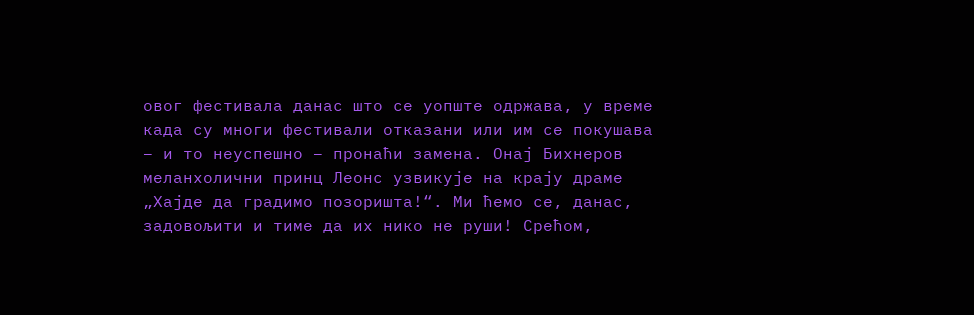овог фестивала данас што се уопште одржава, у време када су многи фестивали отказани или им се покушава – и то неуспешно – пронаћи замена. Онај Бихнеров меланхолични принц Леонс узвикује на крају драме „Хајде да градимо позоришта!“. Ми ћемо се, данас, задовољити и тиме да их нико не руши! Срећом,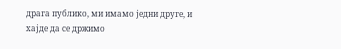драга публико, ми имамо једни друге, и хајде да се држимо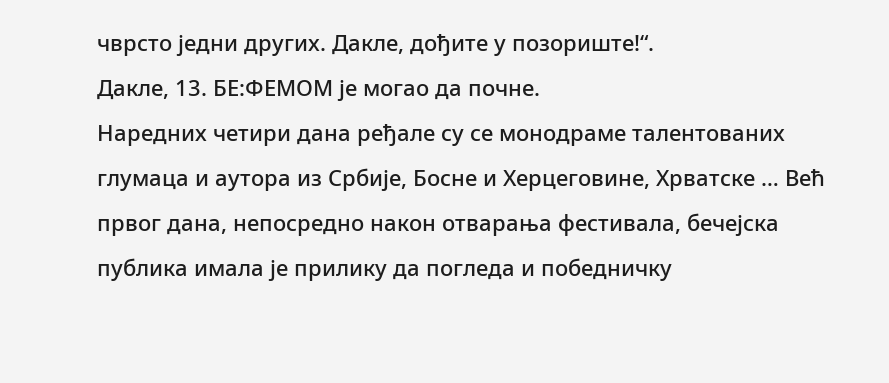чврсто једни других. Дакле, дођите у позориште!“.
Дакле, 13. БЕ:ФЕМОМ је могао да почне.
Наредних четири дана ређале су се монодраме талентованих глумаца и аутора из Србије, Босне и Херцеговине, Хрватске … Већ првог дана, непосредно након отварања фестивала, бечејска публика имала је прилику да погледа и победничку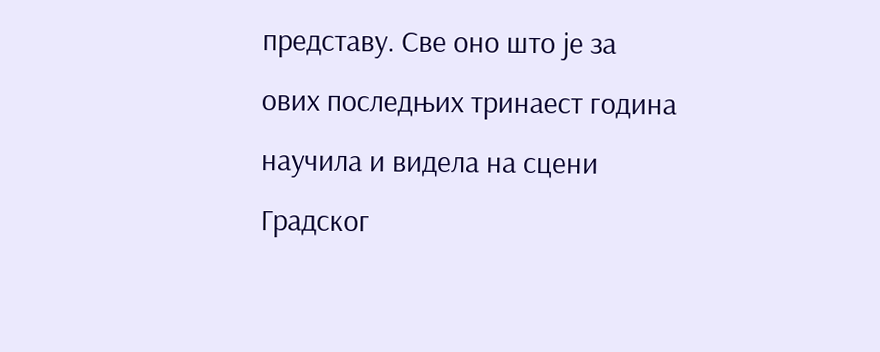представу. Све оно што је за ових последњих тринаест година научила и видела на сцени Градског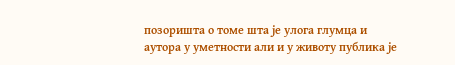позоришта о томе шта је улога глумца и аутора у уметности али и у животу публика је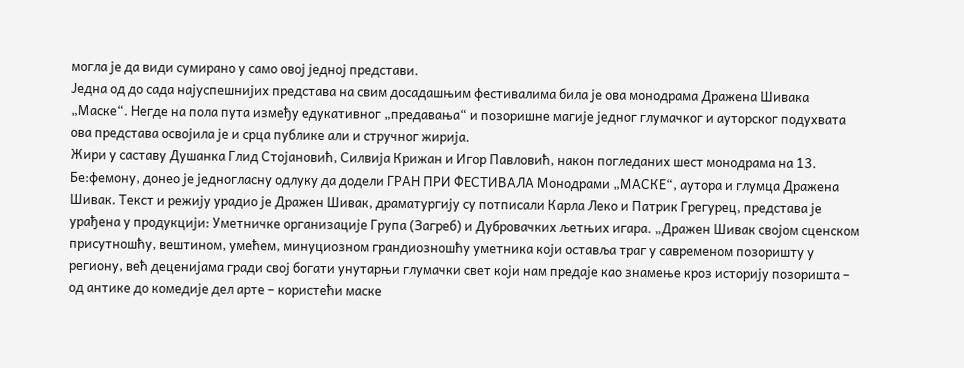могла је да види сумирано у само овој једној представи.
Једна од до сада најуспешнијих представа на свим досадашњим фестивалима била је ова монодрама Дражена Шивака „Маске“. Негде на пола пута између едукативног „предавања“ и позоришне магије једног глумачког и ауторског подухвата ова представа освојила је и срца публике али и стручног жирија.
Жири у саставу Душанка Глид Стојановић, Силвија Крижан и Игор Павловић, након погледаних шест монодрама на 13. Бе:фемону, донео је једногласну одлуку да додели ГРАН ПРИ ФЕСТИВАЛА Монодрами „МАСКЕ“, аутора и глумца Дражена Шивак. Текст и режију урадио је Дражен Шивак, драматургију су потписали Карла Леко и Патрик Грегурец, представа је урађена у продукцији: Уметничке организације Група (Загреб) и Дубровачких љетњих игара. „Дражен Шивак својом сценском присутношћу, вештином, умећем, минуциозном грандиозношћу уметника који оставља траг у савременом позоришту у региону, већ деценијама гради свој богати унутарњи глумачки свет који нам предаје као знамење кроз историју позоришта – од антике до комедије дел арте – користећи маске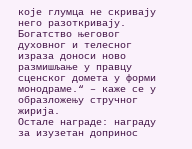које глумца не скривају него разоткривају. Богатство његовог духовног и телесног израза доноси ново размишљање у правцу сценског домета у форми монодраме.“ – каже се у образложењу стручног жирија.
Остале награде: награду за изузетан допринос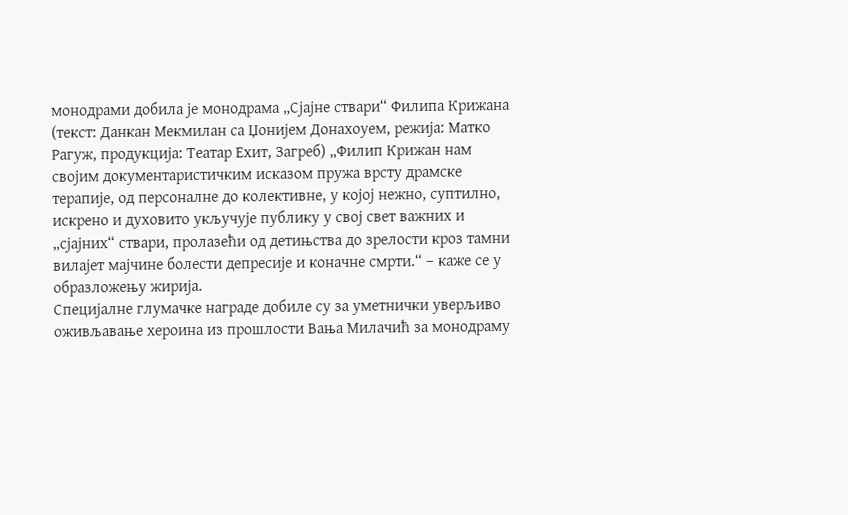монодрами добила је монодрама „Сјајне ствари“ Филипа Крижана (текст: Данкан Мекмилан са Џонијем Донахоуем, режија: Матко Рагуж, продукција: Театар Еxит, Загреб) „Филип Крижан нам својим документаристичким исказом пружа врсту драмске терапије, од персоналне до колективне, у којој нежно, суптилно, искрено и духовито укључује публику у свој свет важних и „сјајних“ ствари, пролазећи од детињства до зрелости кроз тамни вилајет мајчине болести депресије и коначне смрти.“ – каже се у образложењу жирија.
Специјалне глумачке награде добиле су за уметнички уверљиво оживљавање хероина из прошлости Вања Милачић за монодраму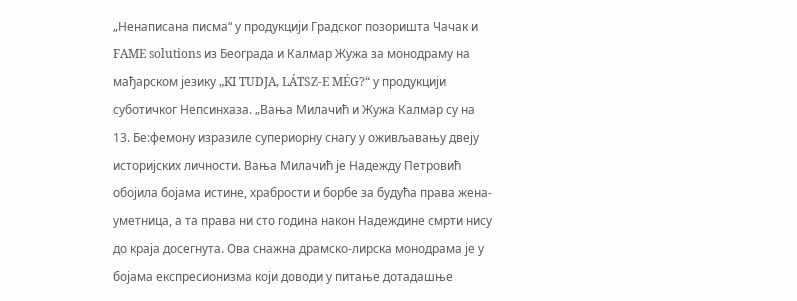„Ненаписана писма“ у продукцији Градског позоришта Чачак и FAME solutions из Београда и Калмар Жужа за монодраму на мађарском језику „KI TUDJA, LÁTSZ-E MÉG?“ у продукцији суботичког Непсинхаза. „Вања Милачић и Жужа Калмар су на 13. Бе:фемону изразиле супериорну снагу у оживљавању двеју историјских личности. Вања Милачић је Надежду Петровић обојила бојама истине, храбрости и борбе за будућа права жена-уметница, а та права ни сто година након Надеждине смрти нису до краја досегнута. Ова снажна драмско-лирска монодрама је у бојама експресионизма који доводи у питање дотадашње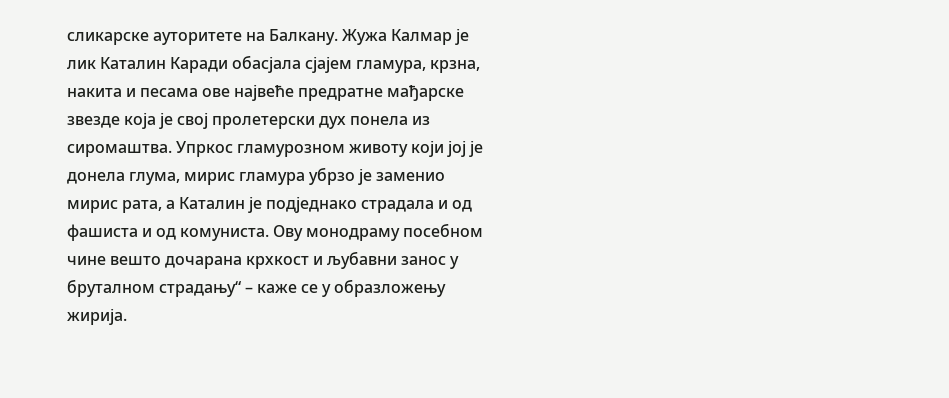сликарске ауторитете на Балкану. Жужа Калмар је лик Каталин Каради обасјала сјајем гламура, крзна, накита и песама ове највеће предратне мађарске звезде која је свој пролетерски дух понела из сиромаштва. Упркос гламурозном животу који јој је донела глума, мирис гламура убрзо је заменио мирис рата, а Каталин је подједнако страдала и од фашиста и од комуниста. Ову монодраму посебном чине вешто дочарана крхкост и љубавни занос у бруталном страдању“ – каже се у образложењу жирија.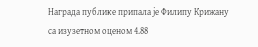Награда публике припала је Филипу Крижану са изузетном оценом 4.88